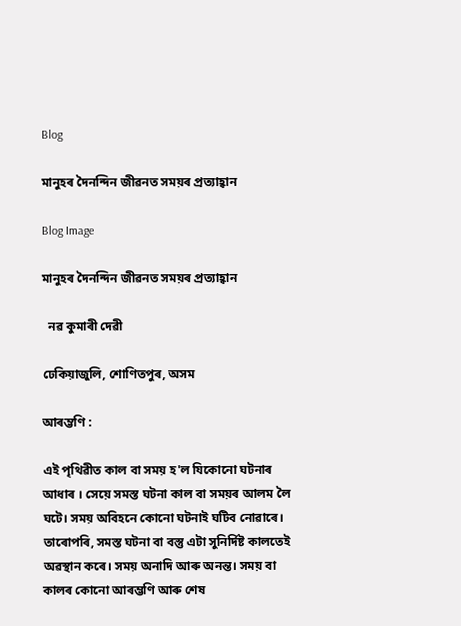Blog

মানুহৰ দৈনন্দিন জীৱনত সময়ৰ প্ৰত্যাহ্বান

Blog Image

মানুহৰ দৈনন্দিন জীৱনত সময়ৰ প্ৰত্যাহ্বান

  নৱ কুমাৰী দেৱী

ঢেকিয়াজুলি, শোণিতপুৰ, অসম

আৰম্ভণি :

এই পৃথিৱীত কাল বা সময় হ'ল যিকোনো ঘটনাৰ আধাৰ । সেয়ে সমস্ত ঘটনা কাল বা সময়ৰ আলম লৈ ঘটে। সময় অবিহনে কোনো ঘটনাই ঘটিব নোৱাৰে। তাৰোপৰি, সমস্ত ঘটনা বা বস্তু এটা সুনিৰ্দিষ্ট কালতেই অৱস্থান কৰে। সময় অনাদি আৰু অনন্ত। সময় বা কালৰ কোনো আৰম্ভণি আৰু শেষ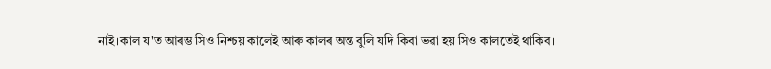নাই।কাল য'ত আৰম্ভ সিও নিশ্চয় কালেই আৰু কালৰ অন্ত বুলি যদি কিবা ভৱা হয় সিও কালতেই থাকিব।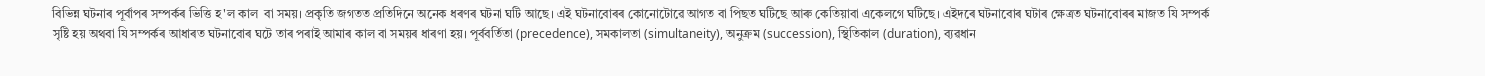বিভিন্ন ঘটনাৰ পূৰ্বাপৰ সম্পৰ্কৰ ভিত্তি হ'ল কাল  বা সময়। প্রকৃতি জগতত প্রতিদিনে অনেক ধৰণৰ ঘটনা ঘটি আছে। এই ঘটনাবোৰৰ কোনোটোৱে আগত বা পিছত ঘটিছে আৰু কেতিয়াবা একেলগে ঘটিছে। এইদৰে ঘটনাবোৰ ঘটাৰ ক্ষেত্ৰত ঘটনাবোৰৰ মাজত যি সম্পর্ক সৃষ্টি হয় অথবা যি সম্পৰ্কৰ আধাৰত ঘটনাবোৰ ঘটে তাৰ পৰাই আমাৰ কাল বা সময়ৰ ধাৰণা হয়। পূর্ববর্তিতা (precedence), সমকালতা (simultaneity), অনুক্রম (succession), স্থিতিকাল (duration), ব্যৱধান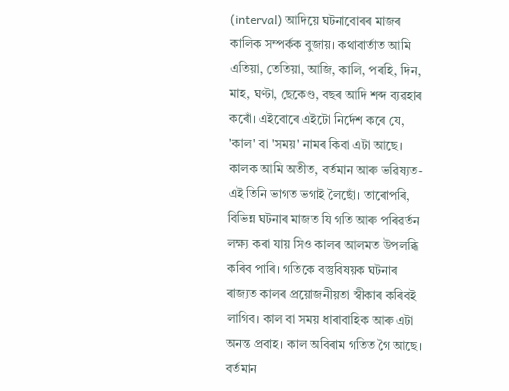(interval) আদিয়ে ঘটনাবোৰৰ মাজৰ কালিক সম্পর্কক বুজায়। কথাবার্তাত আমি এতিয়া, তেতিয়া, আজি, কালি, পৰহি, দিন, মাহ, ঘণ্টা, ছেকেণ্ড, বছৰ আদি শব্দ ব্যৱহাৰ কৰোঁ। এইবোৰে এইটো নির্দেশ কৰে যে, 'কাল' বা 'সময়' নামৰ কিবা এটা আছে। কালক আমি অতীত, বর্তমান আৰু ভৱিষ্যত- এই তিনি ভাগত ভগাই লৈছোঁ। তাৰোপৰি, বিভিন্ন ঘটনাৰ মাজত যি গতি আৰু পৰিৱৰ্তন লক্ষ্য কৰা যায় সিও কালৰ আলমত উপলব্ধি কৰিব পাৰি। গতিকে বস্তুবিষয়ক ঘটনাৰ ৰাজ্যত কালৰ প্ৰয়োজনীয়তা স্বীকাৰ কৰিবই লাগিব। কাল বা সময় ধাৰাবাহিক আৰু এটা অনন্ত প্রবাহ। কাল অবিৰাম গতিত গৈ আছে। বর্তমান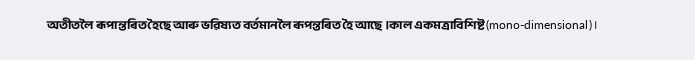অতীতলৈ ৰূপান্তৰিত হৈছে আৰু ভৱিষ্যত বৰ্তমানলৈ ৰূপন্তৰিত হৈ আছে ।কাল একমত্রাবিশিষ্ট (mono-dimensional)।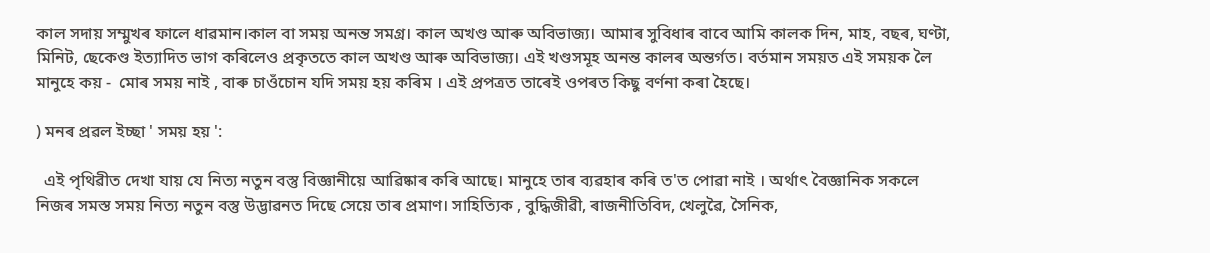কাল সদায় সম্মুখৰ ফালে ধাৱমান।কাল বা সময় অনন্ত সমগ্র। কাল অখণ্ড আৰু অবিভাজ্য। আমাৰ সুবিধাৰ বাবে আমি কালক দিন, মাহ, বছৰ, ঘণ্টা, মিনিট, ছেকেণ্ড ইত্যাদিত ভাগ কৰিলেও প্রকৃততে কাল অখণ্ড আৰু অবিভাজ্য। এই খণ্ডসমূহ অনন্ত কালৰ অন্তৰ্গত। বৰ্তমান সময়ত এই সময়ক লৈ মানুহে কয় -  মোৰ সময় নাই , বাৰু চাওঁচোন যদি সময় হয় কৰিম । এই প্ৰপত্ৰত তাৰেই ওপৰত কিছু বৰ্ণনা কৰা হৈছে।

) মনৰ প্ৰৱল ইচ্ছা ' সময় হয় ':

  এই পৃথিৱীত দেখা যায় যে নিত্য নতুন বস্তু বিজ্ঞানীয়ে আৱিষ্কাৰ কৰি আছে। মানুহে তাৰ ব্যৱহাৰ কৰি ত'ত পোৱা নাই । অৰ্থাৎ বৈজ্ঞানিক সকলে নিজৰ সমস্ত সময় নিত্য নতুন বস্তু উদ্ভাৱনত দিছে সেয়ে তাৰ প্ৰমাণ। সাহিত্যিক , বুদ্ধিজীৱী, ৰাজনীতিবিদ, খেলুৱৈ, সৈনিক,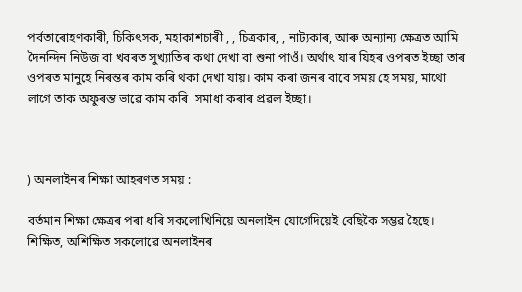পৰ্বতাৰোহণকাৰী, চিকিৎসক, মহাকাশচাৰী , , চিত্ৰকাৰ, , নাট্যকাৰ, আৰু অন্যান্য ক্ষেত্ৰত আমি দৈনন্দিন নিউজ বা খবৰত সুখ্যাতিৰ কথা দেখা বা শুনা পাওঁ। অৰ্থাৎ যাৰ যিহৰ ওপৰত ইচ্ছা তাৰ ওপৰত মানুহে নিৰন্তৰ কাম কৰি থকা দেখা যায়। কাম কৰা জনৰ বাবে সময় হে সময়, মাথো লাগে তাক অফুৰন্ত ভাৱে কাম কৰি  সমাধা কৰাৰ প্ৰৱল ইচ্ছা।



) অনলাইনৰ শিক্ষা আহৰণত সময় :

বৰ্তমান শিক্ষা ক্ষেত্ৰৰ পৰা ধৰি সকলোখিনিয়ে অনলাইন যোগেদিয়েই বেছিকৈ সম্ভৱ হৈছে। শিক্ষিত, অশিক্ষিত সকলোৱে অনলাইনৰ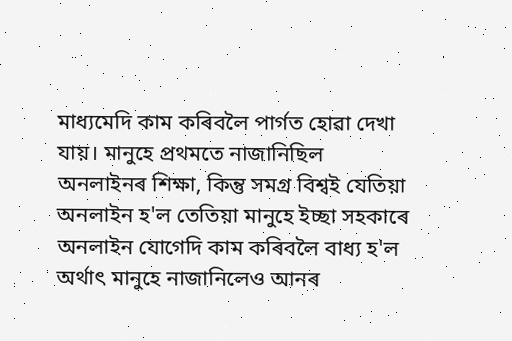মাধ্যমেদি কাম কৰিবলৈ পাৰ্গত হোৱা দেখা যায়। মানুহে প্ৰথমতে নাজানিছিল অনলাইনৰ শিক্ষা, কিন্তু সমগ্ৰ বিশ্বই যেতিয়া অনলাইন হ'ল তেতিয়া মানুহে ইচ্ছা সহকাৰে অনলাইন যোগেদি কাম কৰিবলৈ বাধ্য হ'ল অৰ্থাৎ মানুহে নাজানিলেও আনৰ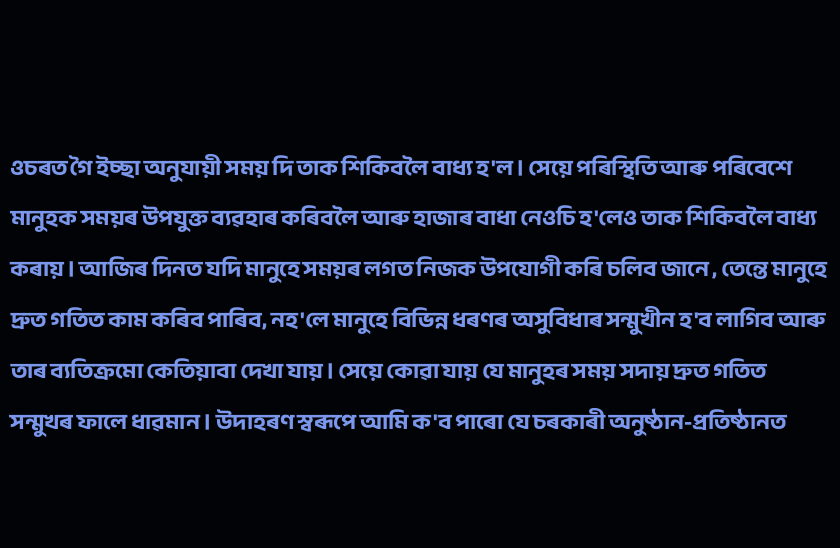ওচৰত গৈ ইচ্ছা অনুযায়ী সময় দি তাক শিকিবলৈ বাধ্য হ'ল। সেয়ে পৰিস্থিতি আৰু পৰিবেশে মানুহক সময়ৰ উপযুক্ত ব্যৱহাৰ কৰিবলৈ আৰু হাজাৰ বাধা নেওচি হ'লেও তাক শিকিবলৈ বাধ্য কৰায় । আজিৰ দিনত যদি মানুহে সময়ৰ লগত নিজক উপযোগী কৰি চলিব জানে , তেন্তে মানুহে দ্ৰুত গতিত কাম কৰিব পাৰিব, নহ'লে মানুহে বিভিন্ন ধৰণৰ অসুবিধাৰ সন্মুখীন হ'ব লাগিব আৰু তাৰ ব্যতিক্ৰমো কেতিয়াবা দেখা যায়। সেয়ে কোৱা যায় যে মানুহৰ সময় সদায় দ্ৰুত গতিত সন্মুখৰ ফালে ধাৱমান । উদাহৰণ স্বৰূপে আমি ক'ব পাৰো যে চৰকাৰী অনুষ্ঠান-প্ৰতিষ্ঠানত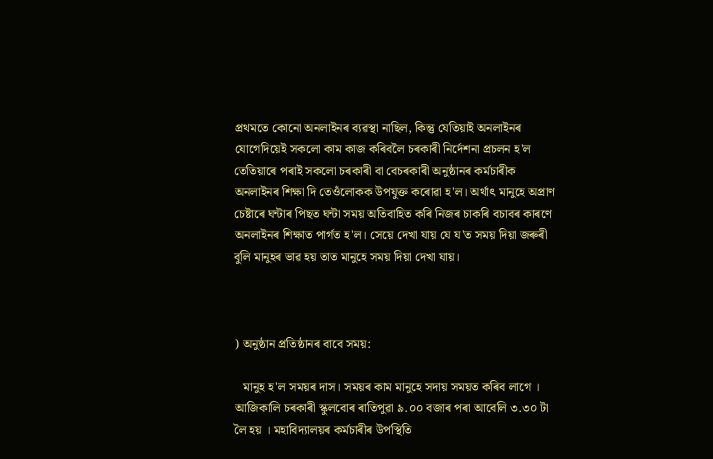প্ৰথমতে কোনো অনলাইনৰ ব্যৱস্থা নাছিল, কিন্তু যেতিয়াই অনলাইনৰ যোগেদিয়েই সকলো কাম কাজ কৰিবলৈ চৰকাৰী নিৰ্দেশনা প্ৰচলন হ'ল তেতিয়াৰে পৰাই সকলো চৰকাৰী বা বেচৰকাৰী অনুষ্ঠানৰ কৰ্মচাৰীক অনলাইনৰ শিক্ষা দি তেওঁলোকক উপযুক্ত কৰোৱা হ'ল। অৰ্থাৎ মানুহে অপ্ৰাণ চেষ্টাৰে ঘন্টাৰ পিছত ঘন্টা সময় অতিবাহিত কৰি নিজৰ চাকৰি বচাবৰ কাৰণে অনলাইনৰ শিক্ষাত পাৰ্গত হ'ল। সেয়ে দেখা যায় যে য'ত সময় দিয়া জৰুৰী বুলি মানুহৰ ভাৱ হয় তাত মানুহে সময় দিয়া দেখা যায়।



) অনুষ্ঠান প্ৰতিষ্ঠানৰ বাবে সময়:

   মানুহ হ'ল সময়ৰ দাস। সময়ৰ কাম মানুহে সদায় সময়ত কৰিব লাগে । আজিকালি চৰকাৰী স্কুলবোৰ ৰাতিপুৱা ৯.০০ বজাৰ পৰা আবেলি ৩.৩০ টা লৈ হয় । মহাবিদ্যালয়ৰ কৰ্মচাৰীৰ উপস্থিতি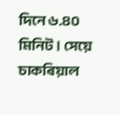দিনে ৬.৪০ মিনিট । সেয়ে চাকৰিয়াল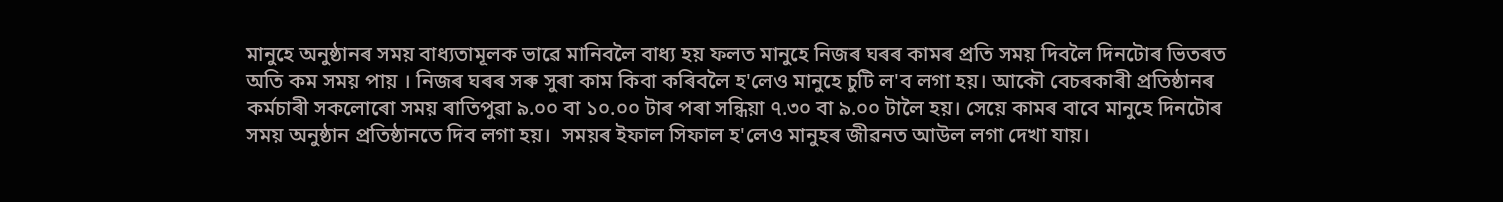মানুহে অনুষ্ঠানৰ সময় বাধ্যতামূলক ভাৱে মানিবলৈ বাধ্য হয় ফলত মানুহে নিজৰ ঘৰৰ কামৰ প্ৰতি সময় দিবলৈ দিনটোৰ ভিতৰত অতি কম সময় পায় । নিজৰ ঘৰৰ সৰু সুৰা কাম কিবা কৰিবলৈ হ'লেও মানুহে চুটি ল'ব লগা হয়। আকৌ বেচৰকাৰী প্ৰতিষ্ঠানৰ কৰ্মচাৰী সকলোৰো সময় ৰাতিপুৱা ৯.০০ বা ১০.০০ টাৰ পৰা সন্ধিয়া ৭.৩০ বা ৯.০০ টালৈ হয়। সেয়ে কামৰ বাবে মানুহে দিনটোৰ সময় অনুষ্ঠান প্ৰতিষ্ঠানতে দিব লগা হয়।  সময়ৰ ইফাল সিফাল হ'লেও মানুহৰ জীৱনত আউল লগা দেখা যায়।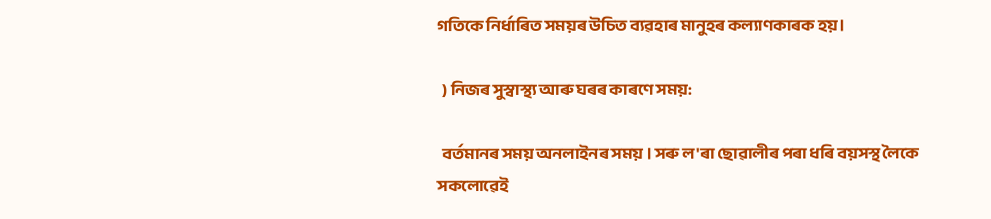গতিকে নিৰ্ধাৰিত সময়ৰ উচিত ব্যৱহাৰ মানুহৰ কল্যাণকাৰক হয়।

  ) নিজৰ সুস্বাস্থ্য আৰু ঘৰৰ কাৰণে সময়:

  বৰ্তমানৰ সময় অনলাইনৰ সময় । সৰু ল'ৰা ছোৱালীৰ পৰা ধৰি বয়সস্থ লৈকে সকলোৱেই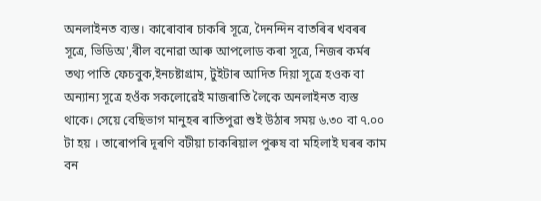অনলাইনত ব্যস্ত। কাৰোবাৰ চাকৰি সূত্ৰে, দৈনন্দিন বাতৰিৰ খবৰৰ সূত্ৰে, ভিডিঅ',ৰীল বনোৱা আৰু আপলোড কৰা সূত্ৰে, নিজৰ কৰ্মৰ তথ্য পাতি ফেচবুক,ইনচষ্টাগ্ৰাম, টুইটাৰ আদিত দিয়া সূত্ৰে হওক বা অন্যান্য সূত্ৰে হওঁক সকলোৱেই মাজৰাতি লৈকে অনলাইনত ব্যস্ত থাকে। সেয়ে বেছিভাগ মানুহৰ ৰাতিপুৱা শুই উঠাৰ সময় ৬.৩০ বা ৭.০০ টা হয় । তাৰোপৰি দূৰণি বটীয়া চাকৰিয়াল পুৰুষ বা মহিলাই ঘৰৰ কাম বন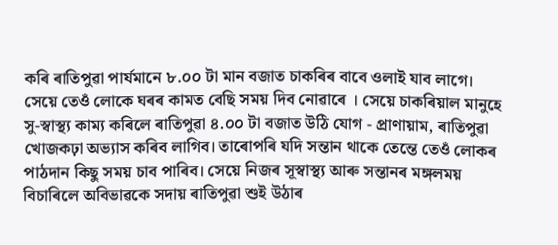কৰি ৰাতিপুৱা পাৰ্যমানে ৮.০০ টা মান বজাত চাকৰিৰ বাবে ওলাই যাব লাগে। সেয়ে তেওঁ লোকে ঘৰৰ কামত বেছি সময় দিব নোৱাৰে । সেয়ে চাকৰিয়াল মানুহে সু-স্বাস্থ্য কাম্য কৰিলে ৰাতিপুৱা ৪.০০ টা বজাত উঠি যোগ - প্ৰাণায়াম, ৰাতিপুৱা খোজকঢ়া অভ্যাস কৰিব লাগিব। তাৰোপৰি যদি সন্তান থাকে তেন্তে তেওঁ লোকৰ পাঠদান কিছু সময় চাব পাৰিব। সেয়ে নিজৰ সূস্বাস্থ্য আৰু সন্তানৰ মঙ্গলময় বিচাৰিলে অবিভাৱকে সদায় ৰাতিপুৱা শুই উঠাৰ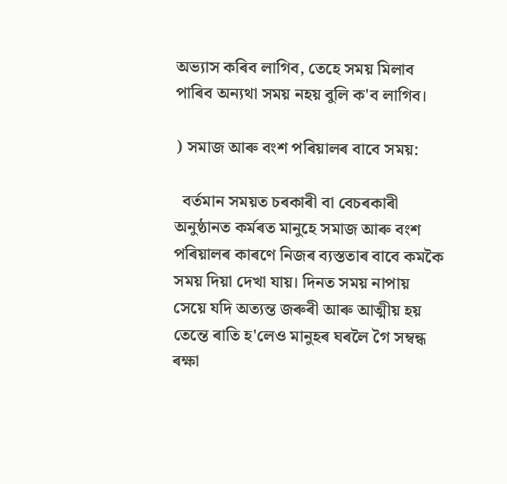অভ্যাস কৰিব লাগিব, তেহে সময় মিলাব পাৰিব অন্যথা সময় নহয় বুলি ক'ব লাগিব।

) সমাজ আৰু বংশ পৰিয়ালৰ বাবে সময়:

  বৰ্তমান সময়ত চৰকাৰী বা বেচৰকাৰী অনুষ্ঠানত কৰ্মৰত মানুহে সমাজ আৰু বংশ পৰিয়ালৰ কাৰণে নিজৰ ব্যস্ততাৰ বাবে কমকৈ সময় দিয়া দেখা যায়। দিনত সময় নাপায় সেয়ে যদি অত্যন্ত জৰুৰী আৰু আত্মীয় হয় তেন্তে ৰাতি হ'লেও মানুহৰ ঘৰলৈ গৈ সম্বন্ধ ৰক্ষা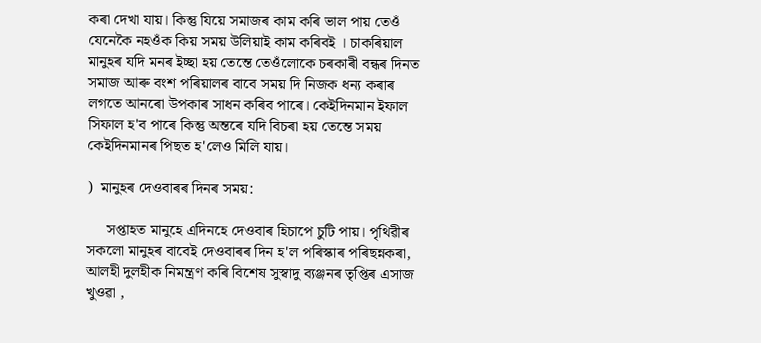কৰা দেখা যায়। কিন্তু যিয়ে সমাজৰ কাম কৰি ভাল পায় তেওঁ যেনেকৈ নহওঁক কিয় সময় উলিয়াই কাম কৰিবই । চাকৰিয়াল মানুহৰ যদি মনৰ ইচ্ছা হয় তেন্তে তেওঁলোকে চৰকাৰী বন্ধৰ দিনত সমাজ আৰু বংশ পৰিয়ালৰ বাবে সময় দি নিজক ধন্য কৰাৰ লগতে আনৰো উপকাৰ সাধন কৰিব পাৰে। কেইদিনমান ইফাল সিফাল হ'ব পাৰে কিন্তু অন্তৰে যদি বিচৰা হয় তেন্তে সময় কেইদিনমানৰ পিছত হ'লেও মিলি যায়।

)  মানুহৰ দেওবাৰৰ দিনৰ সময়:

     সপ্তাহত মানুহে এদিনহে দেওবাৰ হিচাপে চুটি পায়। পৃথিৱীৰ সকলো মানুহৰ বাবেই দেওবাৰৰ দিন হ'ল পৰিস্কাৰ পৰিছন্নকৰা, আলহী দুলহীক নিমন্ত্ৰণ কৰি বিশেষ সুস্বাদু ব্যঞ্জনৰ তৃপ্তিৰ এসাজ খুওৱা ,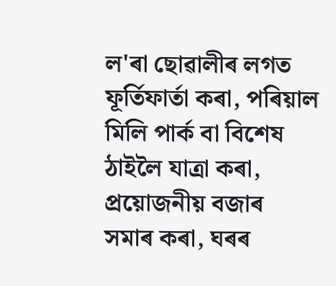ল'ৰা ছোৱালীৰ লগত ফূৰ্তিফাৰ্তা কৰা, পৰিয়াল মিলি পাৰ্ক বা বিশেষ ঠাইলৈ যাত্ৰা কৰা, প্ৰয়োজনীয় বজাৰ সমাৰ কৰা, ঘৰৰ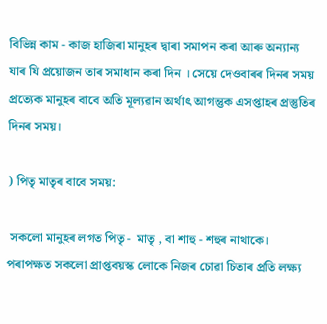বিভিন্ন কাম - কাজ হাজিৰা মানুহৰ দ্বাৰা সমাপন কৰা আৰু অন্যান্য যাৰ যি প্ৰয়োজন তাৰ সমাধান কৰা দিন । সেয়ে দেওবাৰৰ দিনৰ সময় প্ৰত্যেক মানুহৰ বাবে অতি মূল্যৱান অৰ্থাৎ আগন্তুক এসপ্তাহৰ প্ৰস্তুতিৰ দিনৰ সময়।

) পিতৃ মাতৃৰ বাবে সময়:

 সকলো মানুহৰ লগত পিতৃ -  মাতৃ , বা শাহু - শহুৰ নাথাকে।  পৰাপক্ষত সকলো প্ৰাপ্তবয়স্ক লোকে নিজৰ চোৱা চিতাৰ প্ৰতি লক্ষ্য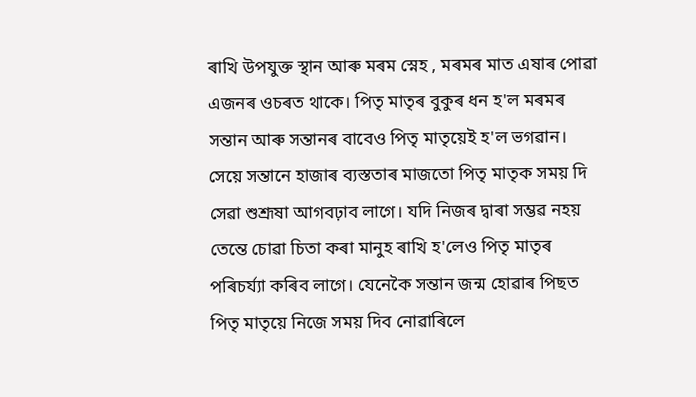ৰাখি উপযুক্ত স্থান আৰু মৰম স্নেহ , মৰমৰ মাত এষাৰ পোৱা এজনৰ ওচৰত থাকে। পিতৃ মাতৃৰ বুকুৰ ধন হ'ল মৰমৰ সন্তান আৰু সন্তানৰ বাবেও পিতৃ মাতৃয়েই হ'ল ভগৱান। সেয়ে সন্তানে হাজাৰ ব্যস্ততাৰ মাজতো পিতৃ মাতৃক সময় দি সেৱা শুশ্ৰূষা আগবঢ়াব লাগে। যদি নিজৰ দ্বাৰা সম্ভৱ নহয় তেন্তে চোৱা চিতা কৰা মানুহ ৰাখি হ'লেও পিতৃ মাতৃৰ পৰিচৰ্য্যা কৰিব লাগে। যেনেকৈ সন্তান জন্ম হোৱাৰ পিছত পিতৃ মাতৃয়ে নিজে সময় দিব নোৱাৰিলে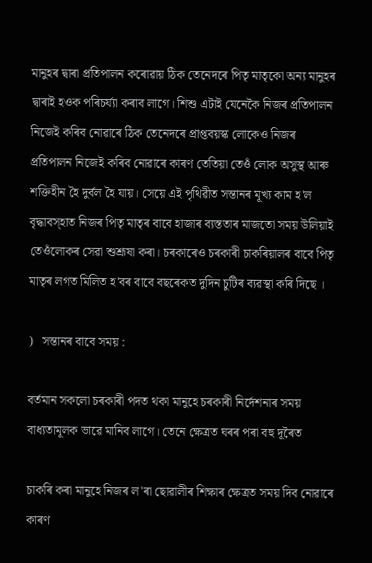মানুহৰ দ্বাৰা প্ৰতিপালন কৰোৱায় ঠিক তেনেদৰে পিতৃ মাতৃকো অন্য মানুহৰ দ্বাৰাই হওক পৰিচৰ্য্যা কৰাব লাগে। শিশু এটাই যেনেকৈ নিজৰ প্ৰতিপালন নিজেই কৰিব নোৱাৰে ঠিক তেনেদৰে প্ৰাপ্তবয়স্ক লোকেও নিজৰ প্ৰতিপালন নিজেই কৰিব নোৱাৰে কাৰণ তেতিয়া তেওঁ লোক অসুস্থ আৰু শক্তিহীন হৈ দুৰ্বল হৈ যায়। সেয়ে এই পৃথিৱীত সন্তানৰ মূখ্য কাম হ'ল বৃদ্ধাবস্হাত নিজৰ পিতৃ মাতৃৰ বাবে হাজাৰ ব্যস্ততাৰ মাজতো সময় উলিয়াই তেওঁলোকৰ সেৱা শুশ্ৰূষা কৰা। চৰকাৰেও চৰকাৰী চাকৰিয়ালৰ বাবে পিতৃ মাতৃৰ লগত মিলিত হ'বৰ বাবে বছৰেকত দুদিন চুটিৰ ব্যৱস্থা কৰি দিছে ।

)   সন্তানৰ বাবে সময় :

বৰ্তমান সকলো চৰকাৰী পদত থকা মানুহে চৰকাৰী নিৰ্দেশনাৰ সময় বাধ্যতামূলক ভাৱে মানিব লাগে। তেনে ক্ষেত্ৰত ঘৰৰ পৰা বহু দূৰৈত

চাকৰি কৰা মানুহে নিজৰ ল'ৰা ছোৱালীৰ শিক্ষাৰ ক্ষেত্ৰত সময় দিব নোৱাৰে কাৰণ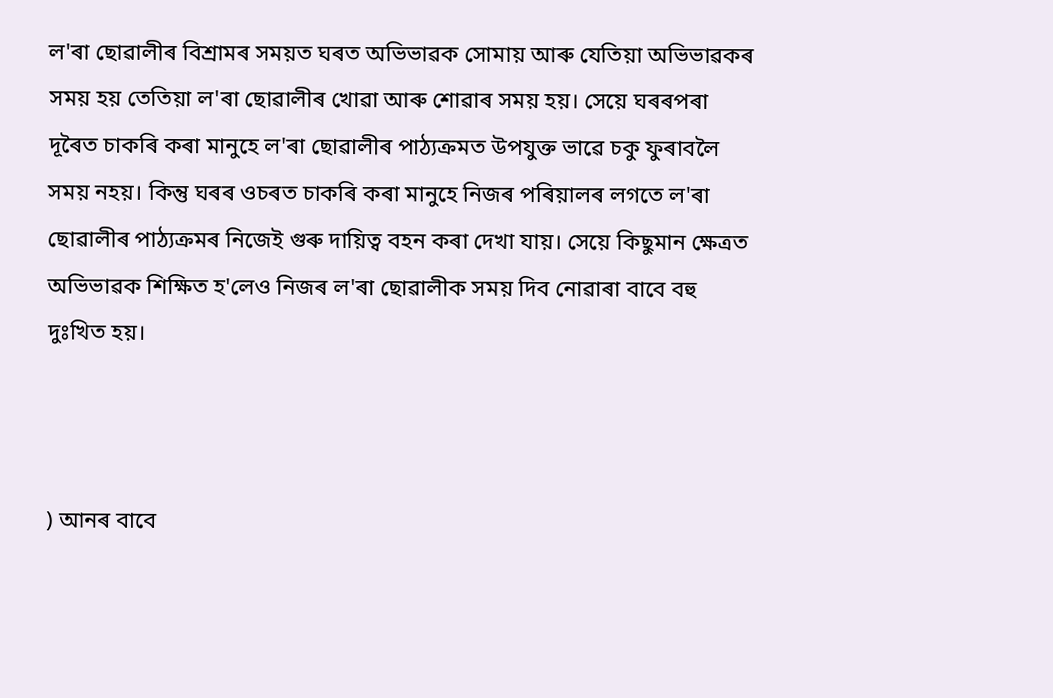ল'ৰা ছোৱালীৰ বিশ্ৰামৰ সময়ত ঘৰত অভিভাৱক সোমায় আৰু যেতিয়া অভিভাৱকৰ সময় হয় তেতিয়া ল'ৰা ছোৱালীৰ খোৱা আৰু শোৱাৰ সময় হয়। সেয়ে ঘৰৰপৰা দূৰৈত চাকৰি কৰা মানুহে ল'ৰা ছোৱালীৰ পাঠ্যক্ৰমত উপযুক্ত ভাৱে চকু ফুৰাবলৈ সময় নহয়। কিন্তু ঘৰৰ ওচৰত চাকৰি কৰা মানুহে নিজৰ পৰিয়ালৰ লগতে ল'ৰা ছোৱালীৰ পাঠ্যক্ৰমৰ নিজেই গুৰু দায়িত্ব বহন কৰা দেখা যায়। সেয়ে কিছুমান ক্ষেত্ৰত অভিভাৱক শিক্ষিত হ'লেও নিজৰ ল'ৰা ছোৱালীক সময় দিব নোৱাৰা বাবে বহু দুঃখিত হয়।



) আনৰ বাবে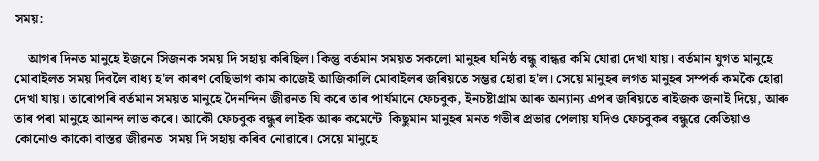সময়:

    আগৰ দিনত মানুহে ইজনে সিজনক সময় দি সহায় কৰিছিল। কিন্তু বৰ্তমান সময়ত সকলো মানুহৰ ঘনিষ্ঠ বন্ধু বান্ধৱ কমি যোৱা দেখা যায়। বৰ্তমান যুগত মানুহে মোবাইলত সময় দিবলৈ বাধ্য হ'ল কাৰণ বেছিভাগ কাম কাজেই আজিকালি মোবাইলৰ জৰিয়তে সম্ভৱ হোৱা হ'ল। সেয়ে মানুহৰ লগত মানুহৰ সম্পৰ্ক কমকৈ হোৱা দেখা যায়। তাৰোপৰি বৰ্তমান সময়ত মানুহে দৈনন্দিন জীৱনত যি কৰে তাৰ পাৰ্যমানে ফেচবুক, ইনচষ্টাগ্ৰাম আৰু অন্যান্য এপৰ জৰিয়তে ৰাইজক জনাই দিয়ে, আৰু তাৰ পৰা মানুহে আনন্দ লাভ কৰে। আকৌ ফেচবুক বন্ধুৰ লাইক আৰু কমেন্টে  কিছুমান মানুহৰ মনত গভীৰ প্ৰভাৱ পেলায় যদিও ফেচবুকৰ বন্ধুৱে কেতিয়াও কোনোও কাকো বাস্তৱ জীৱনত  সময় দি সহায় কৰিব নোৱাৰে। সেয়ে মানুহে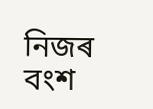নিজৰ বংশ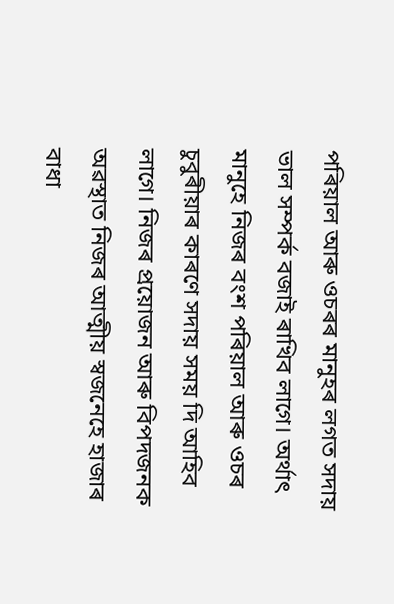পৰিয়াল আৰু ওচৰৰ মানুহৰ লগত সদায় ভাল সম্পৰ্ক বজাই ৰাখিব লাগে। অৰ্থাৎ মানুহে নিজৰ বংশ পৰিয়াল আৰু ওচৰ চুবুৰীয়াৰ কাৰণে সদায় সময় দি আহিব লাগে। নিজৰ প্ৰয়োজন আৰু বিপদজনক অৱস্থাত নিজৰ আত্মীয় স্বজনেহে হাজাৰ বাধা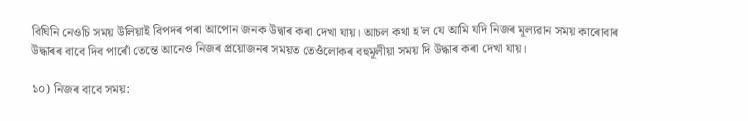বিঘিনি নেওচি সময় উলিয়াই বিপদৰ পৰা আপোন জনক উদ্বাৰ কৰা দেখা যায়। আচল কথা হ'ল যে আমি যদি নিজৰ মূল্যৱান সময় কাৰোবাৰ উদ্ধাৰৰ বাবে দিব পাৰোঁ তেন্তে আনেও নিজৰ প্ৰয়োজনৰ সময়ত তেওঁলোকৰ বহুমূলীয়া সময় দি উদ্ধাৰ কৰা দেখা যায়।

১০) নিজৰ বাবে সময়: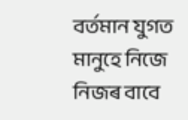বৰ্তমান যুগত মানুহে নিজে নিজৰ বাবে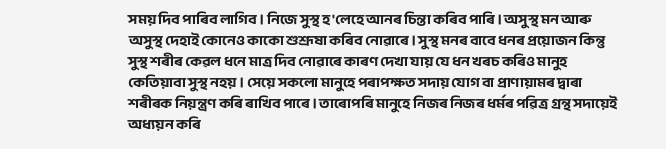সময় দিব পাৰিব লাগিব। নিজে সুস্থ হ'লেহে আনৰ চিন্তা কৰিব পাৰি। অসুস্থ মন আৰু অসুস্থ দেহাই কোনেও কাকো শুশ্ৰূষা কৰিব নোৱাৰে। সুস্থ মনৰ বাবে ধনৰ প্ৰয়োজন কিন্তু সুস্থ শৰীৰ কেৱল ধনে মাত্ৰ দিব নোৱাৰে কাৰণ দেখা যায় যে ধন খৰচ কৰিও মানুহ কেতিয়াবা সুস্থ নহয়। সেয়ে সকলো মানুহে পৰাপক্ষত সদায় যোগ বা প্ৰাণায়ামৰ দ্বাৰা শৰীৰক নিয়ন্ত্ৰণ কৰি ৰাখিব পাৰে। তাৰোপৰি মানুহে নিজৰ নিজৰ ধৰ্মৰ পৱিত্ৰ গ্ৰন্থ সদায়েই অধ্যয়ন কৰি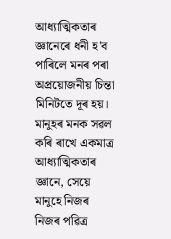আধ্যাত্মিকতাৰ জ্ঞানেৰে ধনী হ'ব পাৰিলে মনৰ পৰা অপ্ৰয়োজনীয় চিন্তা মিনিটতে দূৰ হয়।  মানুহৰ মনক সৱল কৰি ৰাখে একমাত্ৰ আধ্যাত্মিকতাৰ জ্ঞানে, সেয়ে মানুহে নিজৰ নিজৰ পৱিত্ৰ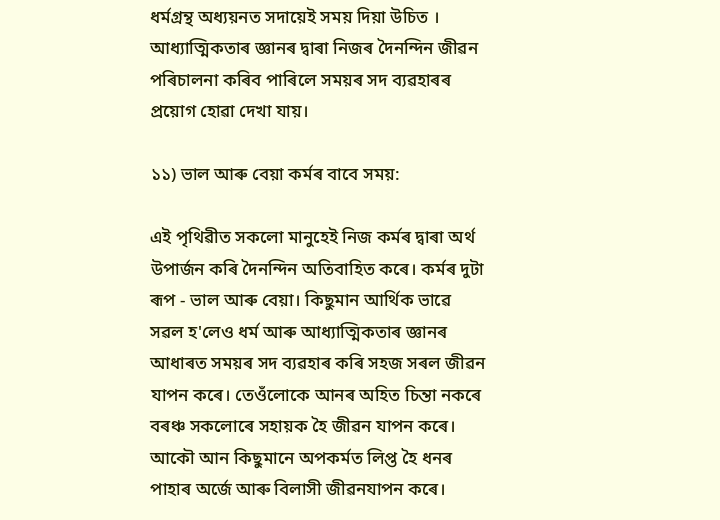ধৰ্মগ্ৰন্থ অধ্যয়নত সদায়েই সময় দিয়া উচিত । আধ্যাত্মিকতাৰ জ্ঞানৰ দ্বাৰা নিজৰ দৈনন্দিন জীৱন পৰিচালনা কৰিব পাৰিলে সময়ৰ সদ ব্যৱহাৰৰ প্ৰয়োগ হোৱা দেখা যায়।

১১) ভাল আৰু বেয়া কৰ্মৰ বাবে সময়:

এই পৃথিৱীত সকলো মানুহেই নিজ কৰ্মৰ দ্বাৰা অৰ্থ উপাৰ্জন কৰি দৈনন্দিন অতিবাহিত কৰে। কৰ্মৰ দুটা ৰূপ - ভাল আৰু বেয়া। কিছুমান আৰ্থিক ভাৱে সৱল হ'লেও ধৰ্ম আৰু আধ্যাত্মিকতাৰ জ্ঞানৰ আধাৰত সময়ৰ সদ ব্যৱহাৰ কৰি সহজ সৰল জীৱন যাপন কৰে। তেওঁলোকে আনৰ অহিত চিন্তা নকৰে বৰঞ্চ সকলোৰে সহায়ক হৈ জীৱন যাপন কৰে। আকৌ আন কিছুমানে অপকৰ্মত লিপ্ত হৈ ধনৰ পাহাৰ অৰ্জে আৰু বিলাসী জীৱনযাপন কৰে।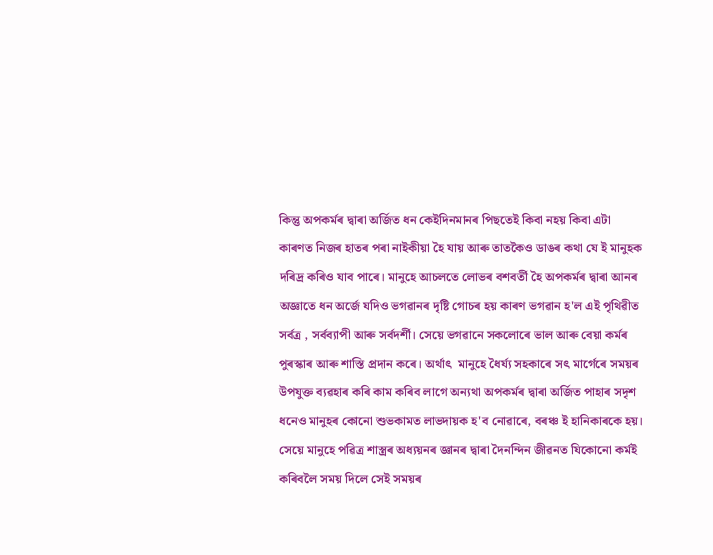কিন্তু অপকৰ্মৰ দ্বাৰা অৰ্জিত ধন কেইদিনমানৰ পিছতেই কিবা নহয় কিবা এটা কাৰণত নিজৰ হাতৰ পৰা নাইকীয়া হৈ যায় আৰু তাতকৈও ডাঙৰ কথা যে ই মানুহক দৰিদ্ৰ কৰিও যাব পাৰে। মানুহে আচলতে লোভৰ বশবৰ্তী হৈ অপকৰ্মৰ দ্বাৰা আনৰ অজ্ঞাতে ধন অৰ্জে যদিও ভগৱানৰ দৃষ্টি গোচৰ হয় কাৰণ ভগৱান হ'ল এই পৃথিৱীত সৰ্বত্ৰ , সৰ্বব্যাপী আৰু সৰ্বদৰ্শী। সেয়ে ভগৱানে সকলোৰে ভাল আৰু বেয়া কৰ্মৰ পুৰস্কাৰ আৰু শাস্তি প্ৰদান কৰে। অৰ্থাৎ  মানুহে ধৈৰ্য্য সহকাৰে সৎ মাৰ্গেৰে সময়ৰ উপযুক্ত ব্যৱহাৰ কৰি কাম কৰিব লাগে অন্যথা অপকৰ্মৰ দ্বাৰা অৰ্জিত পাহাৰ সদৃশ ধনেও মানুহৰ কোনো শুভকামত লাভদায়ক হ'ব নোৱাৰে, বৰঞ্চ ই হানিকাৰকে হয়। সেয়ে মানুহে পৱিত্ৰ শাস্ত্ৰৰ অধ্যয়নৰ জ্ঞানৰ দ্বাৰা দৈনন্দিন জীৱনত যিকোনো কৰ্মই কৰিবলৈ সময় দিলে সেই সময়ৰ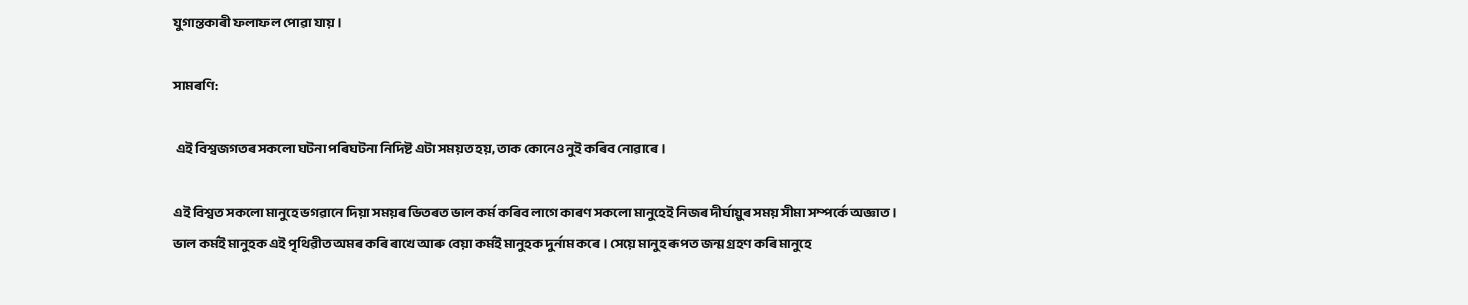যুগান্তকাৰী ফলাফল পোৱা যায়।

সামৰণি:

 এই বিশ্বজগতৰ সকলো ঘটনা পৰিঘটনা নিদিষ্ট এটা সময়ত হয়, তাক কোনেও নুই কৰিব নোৱাৰে।

এই বিশ্বত সকলো মানুহে ভগৱানে দিয়া সময়ৰ ভিতৰত ভাল কৰ্ম কৰিব লাগে কাৰণ সকলো মানুহেই নিজৰ দীৰ্ঘায়ুৰ সময় সীমা সম্পৰ্কে অজ্ঞাত। ভাল কৰ্মই মানুহক এই পৃথিৱীত অমৰ কৰি ৰাখে আৰু বেয়া কৰ্মই মানুহক দুৰ্নাম কৰে। সেয়ে মানুহ ৰূপত জন্ম গ্ৰহণ কৰি মানুহে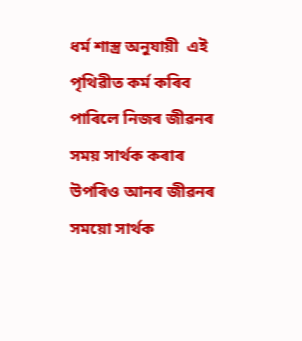ধৰ্ম শাস্ত্ৰ অনুযায়ী  এই পৃথিৱীত কৰ্ম কৰিব পাৰিলে নিজৰ জীৱনৰ সময় সাৰ্থক কৰাৰ উপৰিও আনৰ জীৱনৰ সময়ো সাৰ্থক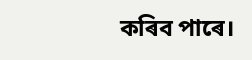কৰিব পাৰে।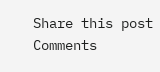Share this post
Comments